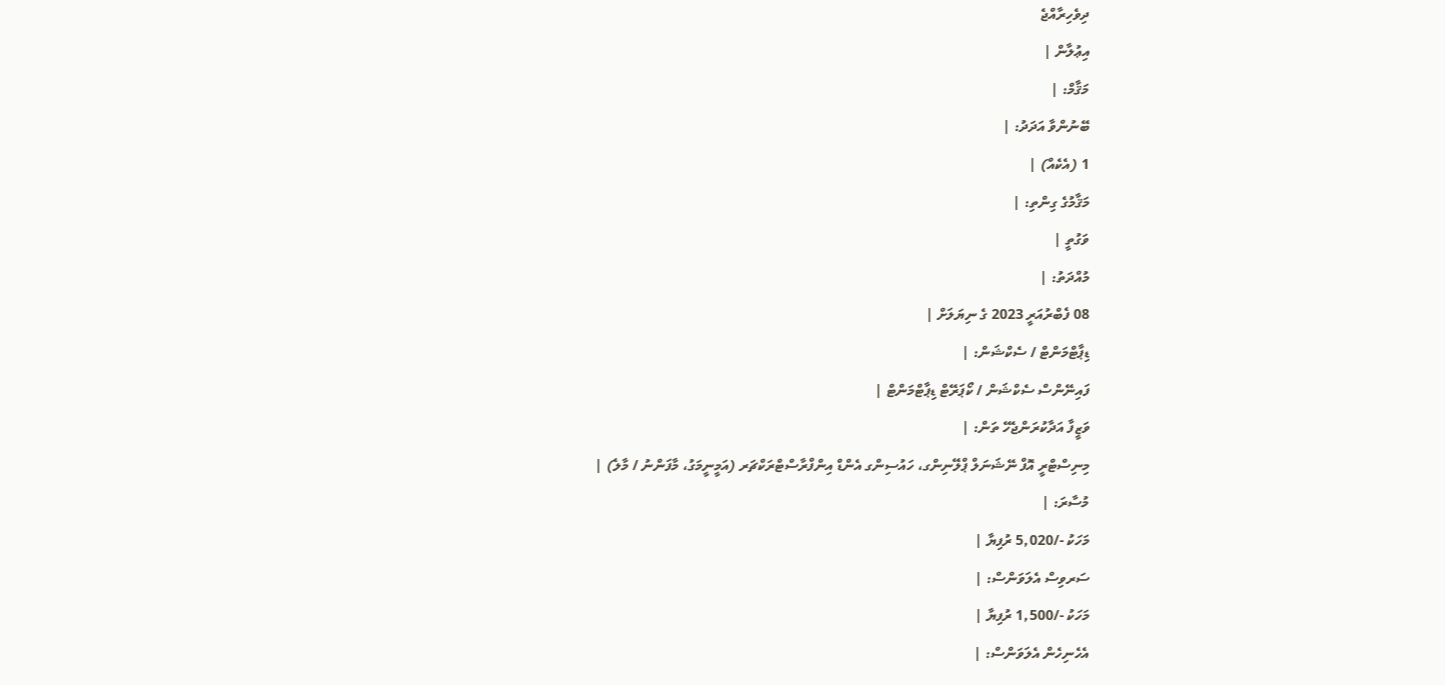ދިވެހިރާއްޖެ
އިޢުލާން |
މަޤާމް: |
ބޭނުންވާ އަދަދު: |
1 (އެކެއް) |
މަޤާމުގެ ގިންތި: |
ވަގުތީ |
މުއްދަތު: |
08 ފެބްރުއަރީ 2023 ގެ ނިޔަލަށް |
ޑިޕާޓްމަންޓް / ސެކްޝަން: |
ފައިނޭންސް ސެކްޝަން / ކޯޕަރޭޓް ޑިޕާޓްމަންޓް |
ވަޒީފާ އަދާކުރަންޖެހޭ ތަން: |
މިނިސްޓްރީ އޮފް ނޭޝަނަލް ޕްލޭނިންގ، ހައުސިންގ އެންޑް އިންފްރާސްޓްރަކްޗަރ (އަމީނީމަގު، މާފަންނު / މާލެ) |
މުސާރަ: |
މަހަކު -/5,020 ރުފިޔާ |
ސަރވިސް އެލަވަންސް: |
މަހަކު -/1,500 ރުފިޔާ |
އެހެނިހެން އެލަވަންސް: |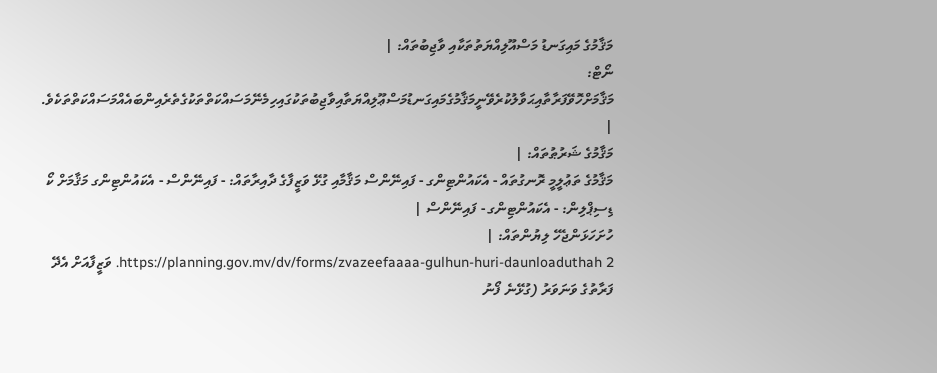މަޤާމުގެ މައިގަނޑު މަސްއޫލިއްޔަތުތަކާއި ވާޖިބުތައް: |
ނޯޓް: މަޤާމަށްހޮވޭފަރާތާއިޙަވާލުކުރެވޭނީމަޤާމުގެމައިގަނޑުމަސްޢޫލިއްޔަތާއިވާޖިބުތަކުގައިހިމެނޭމަސައްކަތްތަކުގެތެރެއިންބައެއްމަސައްކަތްތަކެވެ. |
މަޤާމުގެ ޝަރުޠުތައް: |
މަޤާމުގެ ތަޢުލީމީ ރޮނގުތައް - އެކައުންޓިންގ - ފައިނޭންސް މަޤާމާއި ގުޅޭ ވަޒީފާގެ ދާއިރާތައް: - ފައިނޭންސް - އެކައުންޓިންގ މަޤާމަށް ކޯ ޑިސިޕްލިން: - އެކައުންޓިންގ - ފައިނޭންސް |
ހުށަހަޅަންޖެހޭ ލިޔުންތައް: |
https://planning.gov.mv/dv/forms/zvazeefaaaa-gulhun-huri-daunloaduthah 2. ވަޒީފާއަށް އެދޭ ފަރާތުގެ ވަނަވަރު (ގުޅޭނެ ފޯނު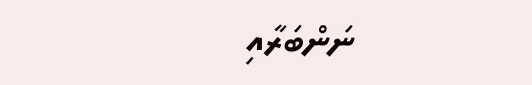ނަންބަރާއި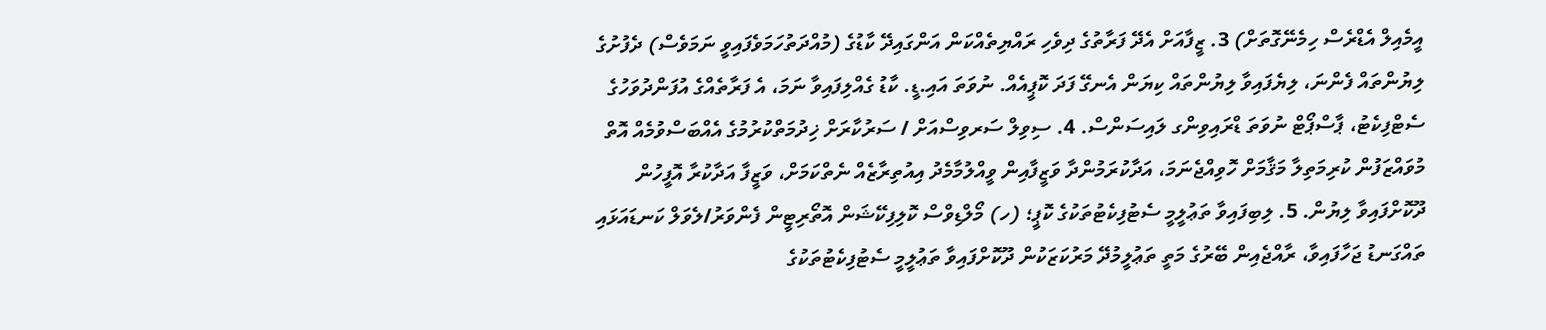އީމެއިލް އެޑްރެސް ހިމެނޭގޮތަށް) 3. ޒީފާއަށް އެދޭ ފަރާތުގެ ދިވެހި ރައްޔިތެއްކަން އަންގައިދޭ ކާޑުގެ (މުއްދަތުހަމަވެފައިވީ ނަމަވެސް) ދެފުށުގެ ލިޔުންތައް ފެންނަ، ލިޔެފައިވާ ލިޔުންތައް ކިޔަން އެނގޭ ފަދަ ކޮޕީއެއް. ނުވަތަ އައި.ޑީ. ކާޑު ގެއްލިފައިވާ ނަމަ، އެ ފަރާތެއްގެ އުފަންދުވަހުގެ ސެޓްފިކެޓު، ޕާސްޕޯޓް ނުވަތަ ޑްރައިވިންގ ލައިސަންސް. 4. ސިވިލް ސަރވިސްއަށް / ސަރުކާރަށް ޚިދުމަތްކުރުމުގެ އެއްބަސްވުމެއް އޮތް މުވައްޒަފުން ކުރިމަތިލާ މަޤާމަށް ހޮވިއްޖެނަމަ، އަދާކުރަމުންދާ ވަޒީފާއިން ވީއްލުމާމެދު އިއުތިރާޒެއް ނެތްކަމަށް، ވަޒީފާ އަދާކުރާ އޮފީހުން ދޫކޮށްފައިވާ ލިޔުން. 5. ލިބިފައިވާ ތަޢުލީމީ ސެޓުފިކެޓުތަކުގެ ކޮޕީ؛ (ހ) މޯލްޑިވްސް ކޮލިފިކޭޝަން އޮތޯރިޓީން ފެންވަރު/ލެވަލް ކަނޑައަޅައި ތައްގަނޑު ޖަހާފައިވާ، ރާއްޖެއިން ބޭރުގެ މަތީ ތަޢުލީމުދޭ މަރުކަޒަކުން ދޫކޮށްފައިވާ ތަޢުލީމީ ސެޓުފިކެޓުތަކުގެ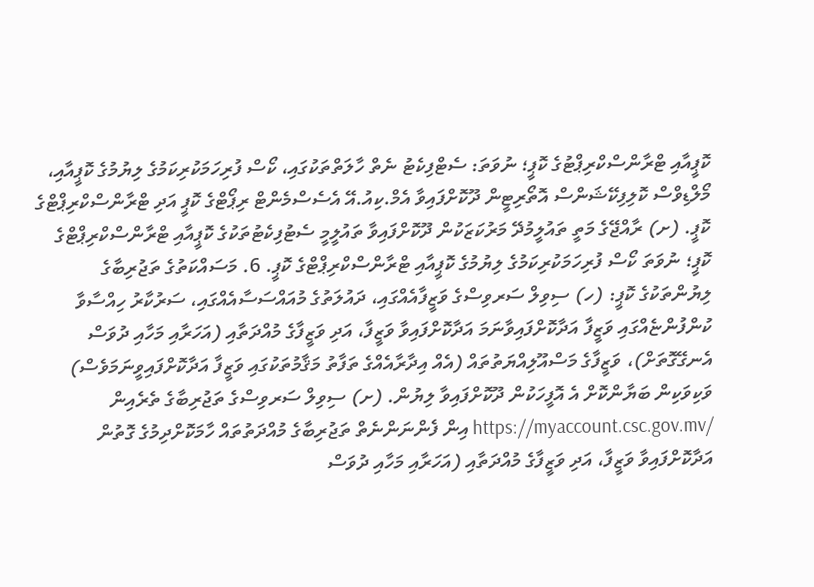ކޮޕީއާއި ޓްރާންސްކްރިޕްޓުގެ ކޮޕީ؛ ނުވަތަ: ސެޓްފިކެޓު ނެތް ހާލަތްތަކުގައި، ކޯސް ފުރިހަމަކުރިކަމުގެ ލިޔުމުގެ ކޮޕީއާއި، މޯލްޑިވްސް ކޮލިފިކޭޝަންސް އޮތޯރިޓީން ދޫކޮށްފައިވާ އެމް.ކިއު.އޭ އެސެސްމެންޓް ރިޕޯޓްގެ ކޮޕީ އަދި ޓްރާންސްކްރިޕްޓްގެ ކޮޕީ. (ށ) ރާއްޖޭގެ މަތީ ތައުލީމުދޭ މަރުކަޒަކުން ދޫކޮށްފައިވާ ތައުލީމީ ސެޓުފިކެޓުތަކުގެ ކޮޕީއާއި ޓްރާންސްކްރިޕްޓްގެ ކޮޕީ؛ ނުވަތަ ކޯސް ފުރިހަމަކުރިކަމުގެ ލިޔުމުގެ ކޮޕީއާއި ޓްރާންސްކްރިޕްޓްގެ ކޮޕީ. 6. މަސައްކަތުގެ ތަޖުރިބާގެ ލިޔުންތަކުގެ ކޮޕީ: (ހ) ސިވިލް ސަރވިސްގެ ވަޒީފާއެއްގައި، ދައުލަތުގެ މުއައްސަސާއެއްގައި، ސަރުކާރު ހިއްސާވާ ކުންފުންޏެއްގައި ވަޒީފާ އަދާކޮށްފައިވާނަމަ އަދާކޮށްފައިވާ ވަޒީފާ، އަދި ވަޒީފާގެ މުއްދަތާއި (އަހަރާއި މަހާއި ދުވަސް އެނގޭގޮތަށް)، ވަޒީފާގެ މަސްއޫލިއްޔަތުތައް (އެއް އިދާރާއެއްގެ ތަފާތު މަޤާމުތަކުގައި ވަޒީފާ އަދާކޮށްފައިވީނަމަވެސް) ވަކިވަކިން ބަޔާންކޮށް އެ އޮފީހަކުން ދޫކޮށްފައިވާ ލިޔުން. (ށ) ސިވިލް ސަރވިސްގެ ތަޖުރިބާގެ ތެރެއިން /https://myaccount.csc.gov.mv އިން ފެންނަންނެތް ތަޖުރިބާގެ މުއްދަތުތައް ހާމަކޮށްދިމުގެ ގޮތުން އަދާކޮށްފައިވާ ވަޒީފާ، އަދި ވަޒީފާގެ މުއްދަތާއި (އަހަރާއި މަހާއި ދުވަސް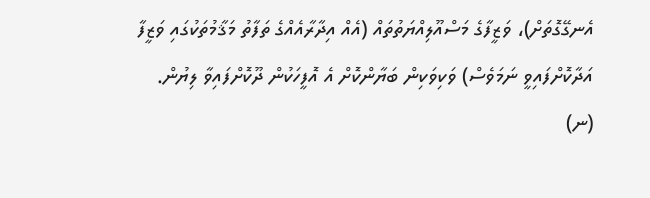އެނގޭގޮތަށް)، ވަޒީފާގެ މަސްއޫލިއްޔަތުތައް (އެއް އިދާރާއެއްގެ ތަފާތު މަޤާމުތަކުގައި ވަޒީފާ އަދާކޮށްފައިވީ ނަމަވެސް) ވަކިވަކިން ބަޔާންކޮށް އެ އޮފީހަކުން ދޫކޮށްފައިވާ ލިޔުން. (ނ)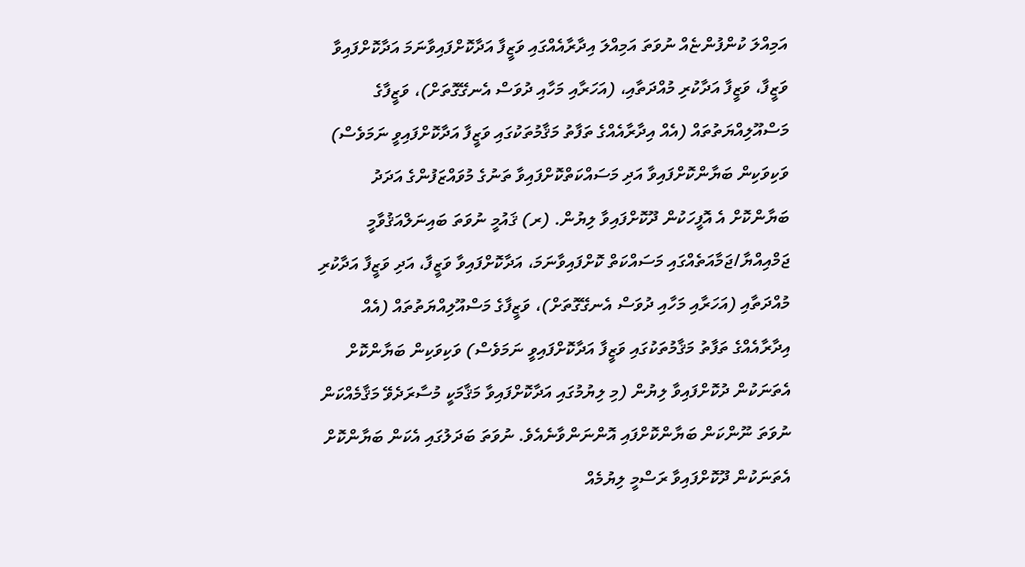އަމިއްލަ ކުންފުންޏެއް ނުވަތަ އަމިއްލަ އިދާރާއެއްގައި ވަޒީފާ އަދާކޮށްފައިވާނަމަ އަދާކޮށްފައިވާ ވަޒީފާ، ވަޒީފާ އަދާކުރި މުއްދަތާއި، (އަހަރާއި މަހާއި ދުވަސް އެނގޭގޮތަށް)، ވަޒީފާގެ މަސްއޫލިއްޔަތުތައް (އެއް އިދާރާއެއްގެ ތަފާތު މަޤާމުތަކުގައި ވަޒީފާ އަދާކޮށްފައިވީ ނަމަވެސް) ވަކިވަކިން ބަޔާންކޮށްފައިވާ އަދި މަސައްކަތްކޮށްފައިވާ ތަނުގެ މުވައްޒަފުންގެ އަދަދު ބަޔާންކޮށް އެ އޮފީހަކުން ދޫކޮށްފައިވާ ލިޔުން. (ރ) ޤައުމީ ނުވަތަ ބައިނަލްއަޤުވާމީ ޖަމްއިއްޔާ/ޖަމާއަތެއްގައި މަސައްކަތް ކޮށްފައިވާނަމަ، އަދާކޮށްފައިވާ ވަޒީފާ، އަދި ވަޒީފާ އަދާކުރި މުއްދަތާއި (އަހަރާއި މަހާއި ދުވަސް އެނގޭގޮތަށް)، ވަޒީފާގެ މަސްއޫލިއްޔަތުތައް (އެއް އިދާރާއެއްގެ ތަފާތު މަޤާމުތަކުގައި ވަޒީފާ އަދާކޮށްފައިވީ ނަމަވެސް) ވަކިވަކިން ބަޔާންކޮށް އެތަނަކުން ދުކޮށްފައިވާ ލިޔުން (މި ލިޔުމުގައި އަދާކޮށްފައިވާ މަޤާމަކީ މުސާރަދެވޭ މަޤާމެއްކަން ނުވަތަ ނޫންކަން ބަޔާންކޮށްފައި އޮންނަންވާނެއެވެ. ނުވަތަ ބަދަލުގައި އެކަން ބަޔާންކޮށް އެތަނަކުން ދޫކޮށްފައިވާ ރަސްމީ ލިޔުމެއް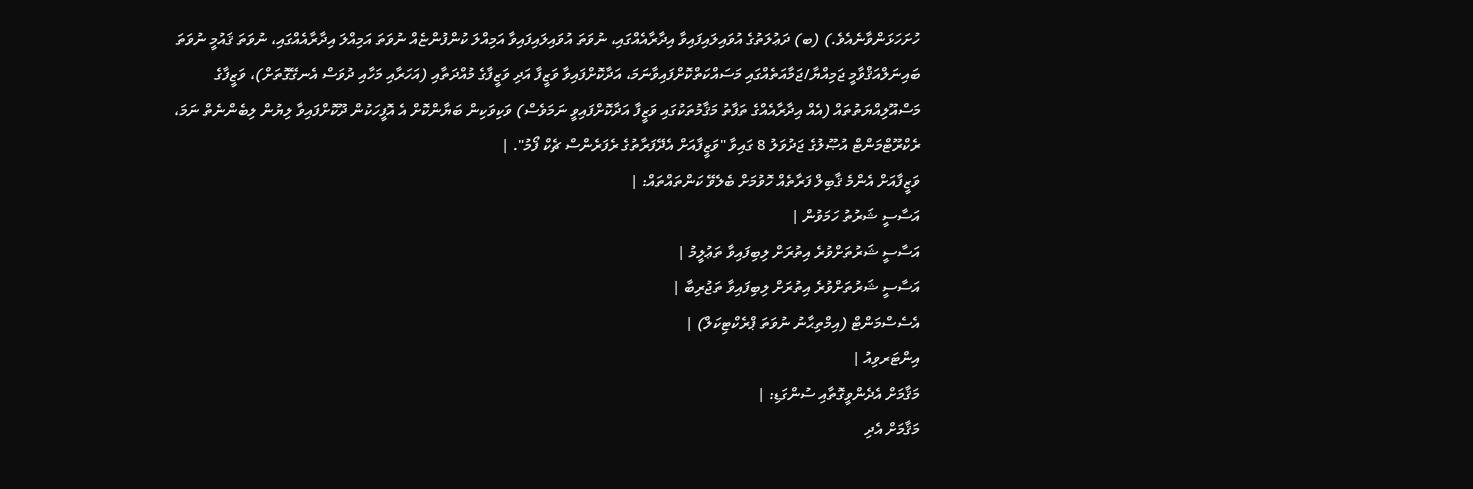ހުށަހަޅަންވާނެއެވެ.) (ބ) ދަޢުލަތުގެ އުވައިލައިފައިވާ އިދާރާއެއްގައި، ނުވަތަ އުވައިލައިފައިވާ އަމިއްލަ ކުންފުންޏެއް ނުވަތަ އަމިއްލަ އިދާރާއެއްގައި، ނުވަތަ ޤައުމީ ނުވަތަ ބައިނަލްއަޤްވާމީ ޖަމިއްޔާ/ޖަމާއަތެއްގައި މަސައްކަތްކޮށްފައިވާނަމަ، އަދާކޮށްފައިވާ ވަޒީފާ އަދި ވަޒީފާގެ މުއްދަތާއި (އަހަރާއި މަހާއި ދުވަސް އެނގޭގޮތަށް)، ވަޒީފާގެ މަސްއޫލިއްޔަތުތައް (އެއް އިދާރާއެއްގެ ތަފާތު މަޤާމުތަކުގައި ވަޒީފާ އަދާކޮށްފައިވީ ނަމަވެސް) ވަކިވަކިން ބަޔާންކޮށް އެ އޮފީހަކުން ދޫކޮށްފައިވާ ލިޔުން ލިބެންނެތް ނަމަ، ރެކްރޫޓްމަންޓް އުޞޫލުގެ ޖަދުވަލު 8 ގައިވާ "ވަޒީފާއަށް އެދޭފަރާތުގެ ރެފަރެންސް ޗެކް ފޯމު". |
ވަޒީފާއަށް އެންމެ ޤާބިލް ފަރާތެއް ހޮވުމަށް ބެލެވޭ ކަންތައްތައް: |
އަސާސީ ޝަރުތު ހަމަވުން |
އަސާސީ ޝަރުތަށްވުރެ އިތުރަށް ލިބިފައިވާ ތަޢުލީމު |
އަސާސީ ޝަރުތަށްވުރެ އިތުރަށް ލިބިފައިވާ ތަޖުރިބާ |
އެސެސްމަންޓް (އިމްތިޙާނު ނުވަތަ ޕްރެކްޓިކަލް) |
އިންޓަރވިއު |
މަޤާމަށް އެދެންވީގޮތާއި ސުންގަޑި: |
މަޤާމަށް އެދި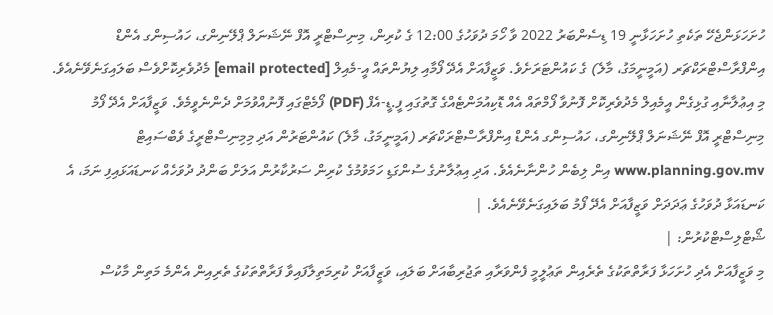ހުށަހަޅަންޖެހޭ ތަކެތި ހުށަހަޅާނީ 19 ޑިސެންބަރު 2022 ވާ ހޯމަ ދުވަހުގެ 12:00 ގެ ކުރިން، މިނިސްޓްރީ އޮފް ނޭޝަނަލް ޕްލޭނިންގ، ހައުސިންގ އެންޑް އިންފްރާސްޓްރަކްޗަރ (އަމީނީމަގު، މާލެ) ގެ ކައުންޓަރަށެވެ. ވަޒީފާއަށް އެދޭ ފޯމާއި ލިޔުންތައް އީ-މެއިލް [email protected] މެދުވެރިކޮށްވެސް ބަލައިގަނެވޭނެއެވެ. މި އިޢުލާނާއި ގުޅިގެން އީމެއިލް މެދުވެރިކޮށް ފޮނުވާ ފޯމްތައް އެއް ޑޮކިއުމަންޓެއްގެ ގޮތުގައި ފީ.ޑީ-އެފް (PDF) ފޯމެޓްގައި ފޮނުއްވުމަށް ދެންނެވީމެވެ. ވަޒީފާއަށް އެދޭ ފޯމު މިނިސްޓްރީ އޮފް ނޭޝަނަލް ޕްލޭނިންގ، ހައުސިންގ އެންޑް އިންފްރާސްޓްރަކްޗަރ (އަމީނީމަގު، މާލެ) ކައުންޓަރުން އަދި މިމިނިސްޓްރީގެ ވެބްސައިޓް www.planning.gov.mv އިން ލިބެން ހުންނާނެއެވެ. އަދި އިޢުލާނުގެ ސުންގަޑި ހަމަވުމުގެ ކުރިން ސަރުކާރުން އަލަށް ބަންދު ދުވަހެއް ކަނޑައަޅައިފި ނަމަ، އެ ކަނޑައަޅާ ދުވަހުގެ ޢަދަދަށް ވަޒީފާއަށް އެދޭ ފޯމު ބަލައިގަނެވޭނެއެވެ. |
ޝޯޓްލިސްޓްކުރުން: |
މި ވަޒީފާއަށް އެދި ހުށަހަޅާ ފަރާތްތަކުގެ ތެރެއިން ތަޢުލީމީ ފެންވަރާއި ތަޖުރިބާއަށް ބަލައި، ވަޒީފާއަށް ކުރިމަތިލާފައިވާ ފަރާތްތަކުގެ ތެރިއިން އެންމެ މަތިން މާކުސް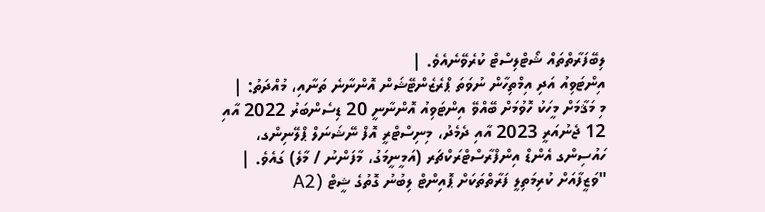ލިބޭފަރާތްތައް ޝޯޓްލިސްޓް ކުރެވޭނެއެވެ. |
އިންޓަވިއު އަދި އިމްތިހާން ނުވަތަ ޕްރެޒެންޓޭޝަން އޮންނާނެ ތަނާއި، މުއްދަތު: |
މި މަޤާމަށް މީހަކު ހޮވުމަށް ބޭއްވޭ އިންޓަވިއު އޮންނާނީ 20 ޑިސެންބަރު 2022 އާއި 12 ޖެނުއަރީ 2023 އާއި ދެމެދު، މިނިސްޓްރީ އޮފް ނޭޝަނަލް ޕްލޭނިންގ، ހައުސިންގ އެންޑް އިންފްރާސްޓްރަކްޗަރ (އަމީނީމަގު، މާފަންނު / މާލެ) ގައެވެ. |
"ވަޒީފާއަށް ކުރިމަތިލީ ފަރާތްތަކަށް ޕޮއިންޓް ލިބުނު ގޮތުގެ ޝީޓް (A2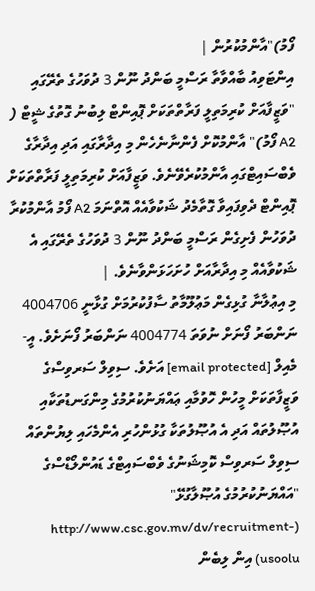ފޯމު)"އާންމުކުރުން |
އިންޓަވިއު ބާއްވާތާ ރަސްމީ ބަންދު ނޫން 3 ދުވަހުގެ ތެރޭގައި "ވަޒީފާއަށް ކުރިމަތިލީ ފަރާތްތަކަށް ޕޮއިންޓް ލިބުނު ގޮތުގެ ޝީޓް ( A2 ފޯމު)" އާންމުކޮށް ފެންނާނެހެން މި އިދާރާގައި އަދި އިދާރާގެ ވެބްސައިޓްގައި އާންމުކުރެވޭނެވެ. ވަޒީފާއަށް ކުރިމަތިލީ ފަރާތްތަކަށް ޕޮއިންޓް ދެވިފައިވާ ގޮތާމެދު ޝަކުވާއެއް އޮތްނަމަ A2 ފޯމު އާންމުކުރާ ދުވަހުން ފެށިގެން ރަސްމީ ބަންދު ނޫން 3 ދުވަހުގެ ތެރޭގައި އެ ޝަކުވާއެއް މި އިދާރާއަށް ހުށަހަޅަންވާނެވެ. |
މި އިޢުލާނާ ގުޅިގެން މަޢުލޫމާތު ސާފުކުރުމަށް ގުޅާނީ 4004706 ނަންބަރު ފޯނަށް ނުވަތަ 4004774 ނަންބަރު ފޯނަށެވެ. އީ-މެއިލް [email protected] އަށެވެ. ސިވިލް ސަރވިސްގެ ވަޒީފާތަކަށް މީހުން ހޮވުމާއި ޢައްޔަނުކުރުމުގެ މިންގަނޑުތަކާއި އުޞޫލުތައް އަދި އެ އުޞޫލުތަކާ ގުޅުންހުރި އެންމެހައި ލިޔުންތައް ސިވިލް ސަރވިސް ކޮމިޝަނުގެ ވެބްސައިޓްގެ ޑައުންލޯޑްސްގެ "އައްޔަނުކުރުމުގެ އުޞޫލާގުޅޭ" (http://www.csc.gov.mv/dv/recruitment-usoolu) އިން ލިބެން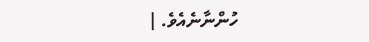ހުންނާނެއެވެ. |